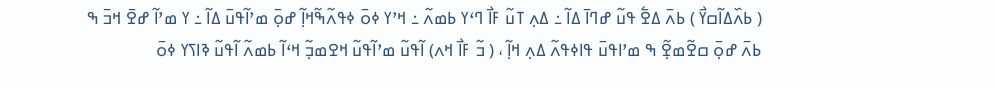( ߕߍ߰ߡߊ߬ߛߌ߯ ) ߕߍ߫ ߡߐ߱ ߟߎ߬ ߝߣߊ߫ ߡߊ߬ ߸ ߡߍ߲ ߠߎ߬ ߓߊ߯ ߣߵߌ ߕߘߍ߬ ߸ ߞߴߌ ߦߋ߫ ߦߟߍ߬ߒ߬ߞߊ߲߬ ߝߋ߲߫ ߘߴߊ߬ߟߎ߫ ߡߊ߬ ߸ ߌ ߘߴߊ߬ ߝߐ߫ ߞߏ߫ ߒ ߕߍ߫ ߝߋ߲߫ ߛߐ߬ߘߐ߲߬ ߒ ߘߴߊߟߎ߫ ߟߊߦߟߍ߬ ߡߍ߲ ߞߊ߲߬ ، ( ߏ߬ ߓߊ߯ ߞߍ) ߊ߬ߟߎ߬ ߘߴߊ߬ߟߎ߬ ߞߐߘߏ߲߬ ߞߵߊ߬ ߕߘߍ߬ ߊ߬ߟߎ߬ ߢߊߖߌ ߦߋ߫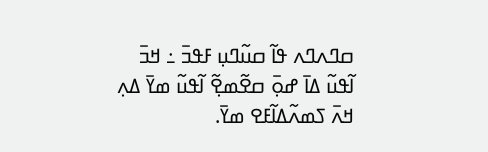ߛߣߍߣߍ ߟߊ߬ ߛߎ߬ߣߎ߲ ߓߟߏ߫ ߸ ߞߏ߫ ߊ߬ߟߎ߬ ߡߊ߫ ߝߋ߲߫ ߛߐ߬ߘߐ߲߬ ߊ߬ߟߎ߬ ߘߌ߫ ߡߍ߲ ߞߍ߫ ߖߘߍ߬ߡߊ߬ߓߐ ߘߌ߫.